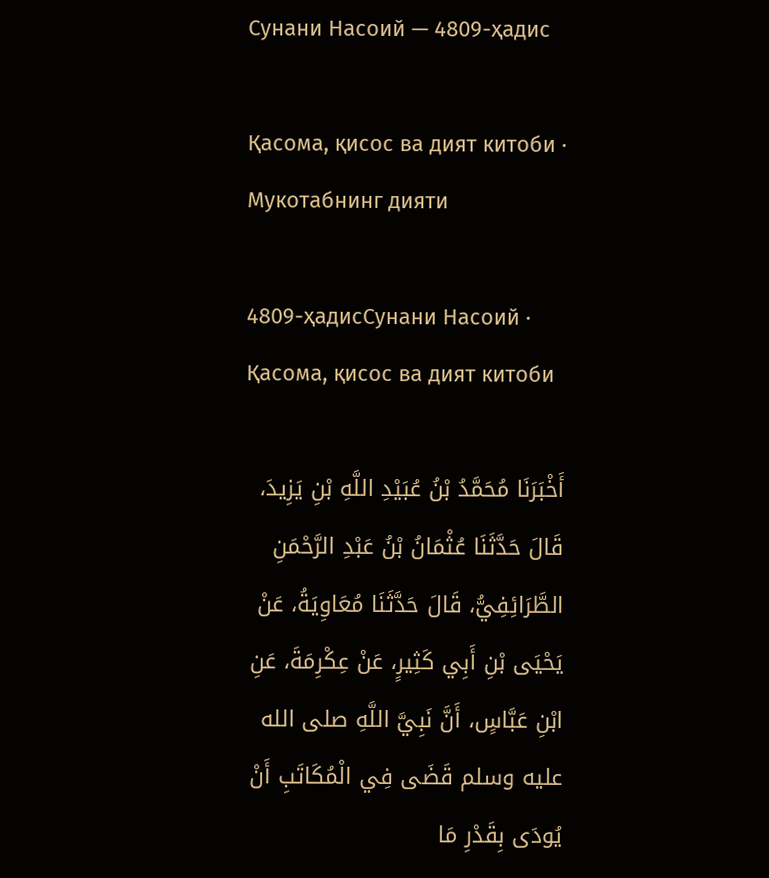Сунани Насоий — 4809-ҳадис

Қасома, қисос ва дият китоби · Мукотабнинг дияти

4809-ҳадисСунани Насоий · Қасома, қисос ва дият китоби

أَخْبَرَنَا مُحَمَّدُ بْنُ عُبَيْدِ اللَّهِ بْنِ يَزِيدَ، قَالَ حَدَّثَنَا عُثْمَانُ بْنُ عَبْدِ الرَّحْمَنِ الطَّرَائِفِيُّ، قَالَ حَدَّثَنَا مُعَاوِيَةُ، عَنْ يَحْيَى بْنِ أَبِي كَثِيرٍ، عَنْ عِكْرِمَةَ، عَنِ ابْنِ عَبَّاسٍ، أَنَّ نَبِيَّ اللَّهِ صلى الله عليه وسلم قَضَى فِي الْمُكَاتَبِ أَنْ يُودَى بِقَدْرِ مَا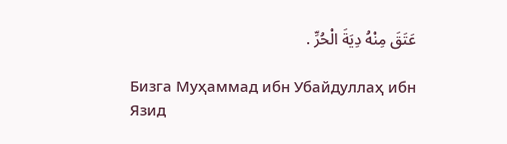عَتَقَ مِنْهُ دِيَةَ الْحُرِّ .

Бизга Муҳаммад ибн Убайдуллаҳ ибн Язид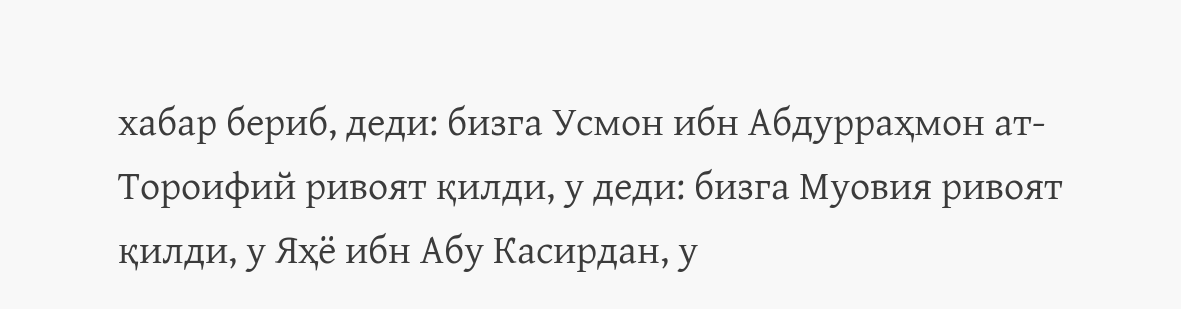хабар бериб, деди: бизга Усмон ибн Абдурраҳмон ат-Тороифий ривоят қилди, у деди: бизга Муовия ривоят қилди, у Яҳё ибн Абу Касирдан, у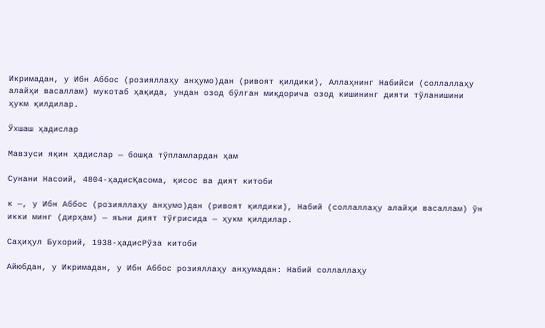Икримадан, у Ибн Аббос (розияллаҳу анҳумо)дан (ривоят қилдики), Аллаҳнинг Набийси (соллаллаҳу алайҳи васаллам) мукотаб ҳақида, ундан озод бўлган миқдорича озод кишининг дияти тўланишини ҳукм қилдилар.

Ўхшаш ҳадислар

Мавзуси яқин ҳадислар — бошқа тўпламлардан ҳам

Сунани Насоий, 4804-ҳадисҚасома, қисос ва дият китоби

к —, у Ибн Аббос (розияллаҳу анҳумо)дан (ривоят қилдики), Набий (соллаллаҳу алайҳи васаллам) ўн икки минг (дирҳам) — яъни дият тўғрисида — ҳукм қилдилар.

Саҳиҳул Бухорий, 1938-ҳадисРўза китоби

Айюбдан, у Икримадан, у Ибн Аббос розияллаҳу анҳумадан: Набий соллаллаҳу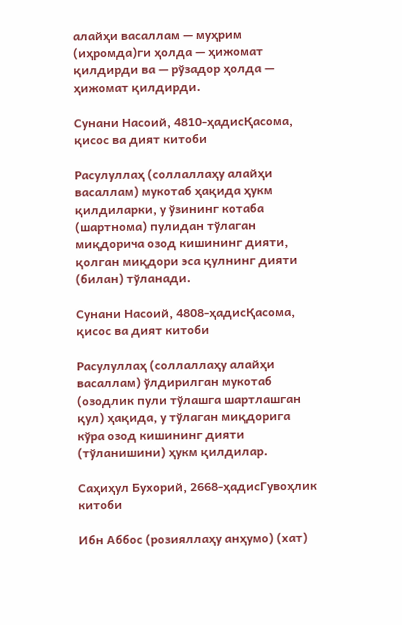алайҳи васаллам — муҳрим (иҳромда)ги ҳолда — ҳижомат қилдирди ва — рўзадор ҳолда — ҳижомат қилдирди.

Сунани Насоий, 4810-ҳадисҚасома, қисос ва дият китоби

Расулуллаҳ (соллаллаҳу алайҳи васаллам) мукотаб ҳақида ҳукм қилдиларки, у ўзининг котаба (шартнома) пулидан тўлаган миқдорича озод кишининг дияти, қолган миқдори эса қулнинг дияти (билан) тўланади.

Сунани Насоий, 4808-ҳадисҚасома, қисос ва дият китоби

Расулуллаҳ (соллаллаҳу алайҳи васаллам) ўлдирилган мукотаб (озодлик пули тўлашга шартлашган қул) ҳақида, у тўлаган миқдорига кўра озод кишининг дияти (тўланишини) ҳукм қилдилар.

Саҳиҳул Бухорий, 2668-ҳадисГувоҳлик китоби

Ибн Аббос (розияллаҳу анҳумо) (хат)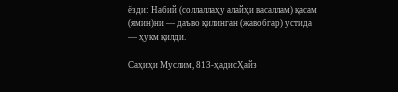ёзди: Набий (соллаллаҳу алайҳи васаллам) қасам (ямин)ни — даъво қилинган (жавобгар) устида — ҳукм қилди.

Саҳиҳи Муслим, 813-ҳадисҲайз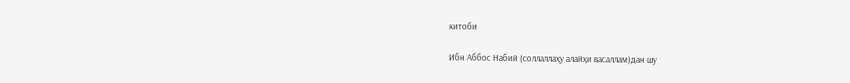китоби

Ибн Аббос Набий (соллаллаҳу алайҳи васаллам)дан шу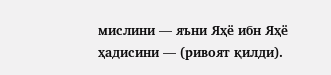мислини — яъни Яҳё ибн Яҳё ҳадисини — (ривоят қилди).